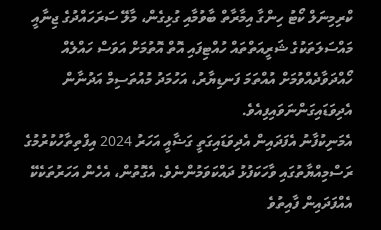ކްރިމިނަލް ކޯޓު ހިންގާ އިމާރާތް ބާވުމާއި ގުޅިގެން، މާލޭ ސަރަހައްދުގެ ޖިނާއީ މައްސަލަތަކުގެ ޝަރީއަތްތައް ހުއްޓިފައި އޮތް އޮތުމަށް އަވަސް ހައްލެއް ހޯއްދަވާދެއްވުމަށް އުއްތަމަ ފަނޑިޔާރު، އަހުމަދު މުއުތަސިމް އަދުނާން އެދިވަޑައިގަންނަވައިފިއެވެ.
އެމަނިކުފާނު އެފަދައިން އެދިވަޑައިގަތީ ގަޟާއީ އަހަރު 2024 އިފްތިތާހުކުރުމުގެ ރަސްމިއްޔާތުގައި ވާހަކަފުޅު ދައްކަވަމުންނެވެ. އެގޮތުން، އެހެން އަހަރުތަކެކޭ އެއްފަދައިން ފާއިތުވެ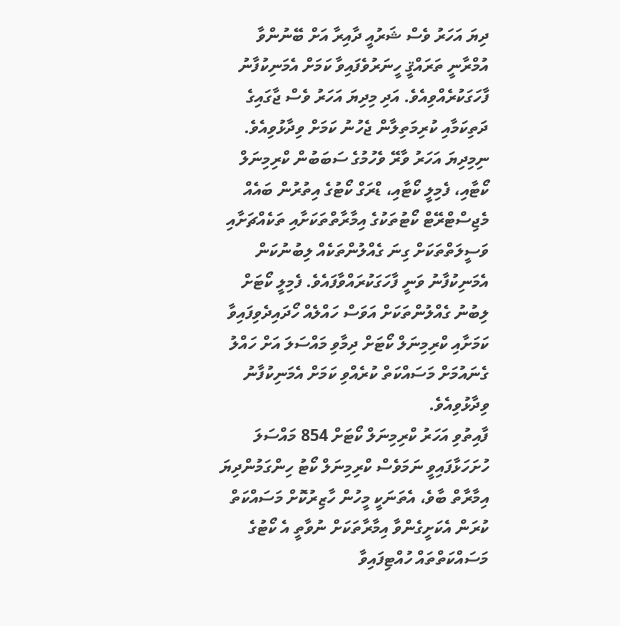ދިޔަ އަހަރު ވެސް ޝަރުއީ ދާއިރާ އަށް ބޭނުންވާ އުމްރާނީ ތަރައްޤީ ހީނަރުވެފައިވާ ކަމަށް އެމަނިކުފާނު ފާހަގަކުރެއްވިއެވެ. އަދި މިދިޔަ އަހަރު ވެސް ޖާގައިގެ ދަތިކަމާއި ކުރިމަތިލާން ޖެހުނު ކަމަށް ވިދާޅުވިއެވެ.
ނިމިދިޔަ އަހަރު ވާރޭ ވެހުމުގެ ސަބަބުން ކްރިމިނަލް ކޯޓާއި، ފެމިލީ ކޯޓާއި، ޑްރަގް ކޯޓުގެ އިތުރުން ބައެއް މެޖިސްޓްރޭޓް ކޯޓުތަކުގެ އިމާރާތްތަކަށާއި ތަކެއްޗަށާއި ވަސީލަތްތަކަށް ގިނަ ގެއްލުންތަކެއް ލިބުނުކަން އެމަނިކުފާނު ވަނީ ފާހަގަކުރައްވާފައެވެ. ފެމިލީ ކޯޓަށް ލިބުނު ގެއްލުންތަކަށް އަވަސް ހައްލެއް ހޯދައިދެވިފައިވާ ކަމަށާއި ކްރިމިނަލް ކޯޓަށް ދިމާވި މައްސަލަ އަށް ހައްލު ގެނައުމަށް މަސައްކަތް ކުރެއްވި ކަމަށް އެމަނިކުފާނު ވިދާޅުވިއެވެ.
ފާއިތުވި އަހަރު ކްރިމިނަލް ކޯޓަށް 854 މައްސަލަ ހުށަހަޅާފައިވީ ނަމަވެސް ކްރިމިނަލް ކޯޓު ހިންގަމުންދިޔަ އިމާރާތް ބާވެ، އެތަނަކީ މީހުން ހާޒިރުކޮށް މަސައްކަތް ކުރަން އެކަށީގެންވާ އިމާރާތަކަށް ނުވާތީ އެ ކޯޓުގެ މަސައްކަތްތައް ހުއްޓިފައިވާ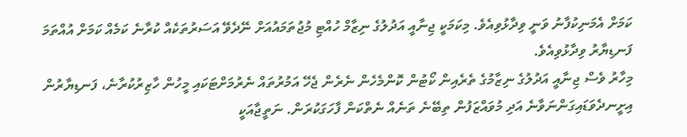ކަމަށް އެމަނިކުފާނު ވަނީ ވިދާޅުވިއެވެ. މިކަމަކީ ޖިނާއީ އަދުލުގެ ނިޒާމް ހުއްޓި މުޖުތަމައުއަށް ނޭދެވޭ އަސަރުތަކެއް ކުރާނެ ކަމެއް ކަމަށް އުއްތަމަ ފަނޑިޔާރު ވިދާޅުވިއެވެ.
މިހާރު ވެސް ޖިނާއީ އަދުލުގެ ނިޒާމުގެ ތެރެއިން ކޯޓުން ކޮންމެހެން ނެރެން ޖެހޭ އަމުރުތައް ނެރުމަށްޓަކައި މީހުން ހާޒިރުކުރާނެ، ފަނޑިޔާރުން އިށީނދެވަޑައިގަންނަވާނެ އަދި މުވައްޒަފުން ތިބޭނެ ތަނެއް ނެތްކަން ފާހަގަކުރަން. ނަތީޖާއަކީ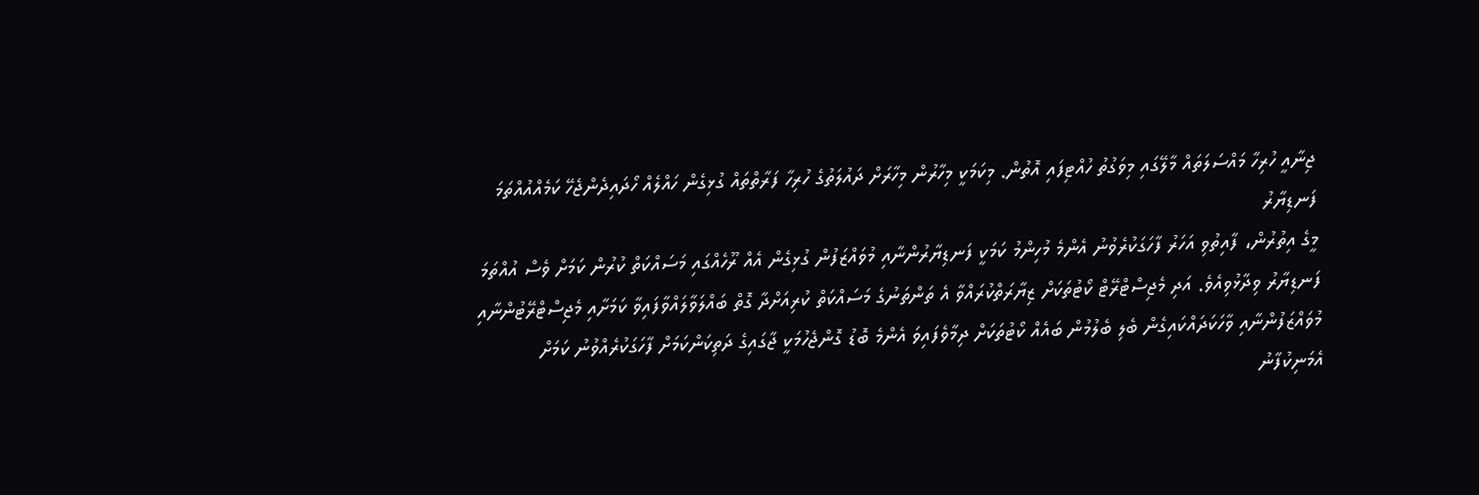ޖިނާއީ ހުރިހާ މައްސަލަތައް މާލޭގައި މިވަގުތު ހުއްޓިފައި އޮތުން. މިކަމަކީ މިހާރުން މިހާރަށް ދައުލަތުގެ ހުރިހާ ފަރާތްތައް ގުޅިގެން ހައްލެއް ހޯދައިދެންޖެހޭ ކަމެއްއުއްތަމަ ފަނޑިޔާރު
މީގެ އިތުރުން، ފާއިތުވި އަހަރު ފާހަގަކުރެވުނު އެންމެ މުހިންމު ކަމަކީ ފަނޑިޔާރުންނާއި މުވައްޒަފުން ގުޅިގެން އެއް ރޫހެއްގައި މަސައްކަތް ކުރުން ކަމަށް ވެސް އުއްތަމަ ފަނޑިޔާރު ވިދާޅުވިއެވެ. އަދި މެޖިސްޓްރޭޓް ކޯޓުތަކަށް ޒިޔާރަތްކުރައްވާ އެ ތަންތަނުގެ މަސައްކަތް ކުރިއަށްދާ ގޮތް ބައްލަވާލައްވާފައިވާ ކަމަށާއި މެޖިސްޓްރޭޓުންނާއި މުވައްޒަފުންނާއި ވާހަކަދައްކައިގެން ބެލި ބެލުމުން ބައެއް ކޯޓުތަކަށް ދިމާވެފައިވަ އެންމެ ބޮޑު ގޮންޖެހުމަކީ ޖާގައިގެ ދަތިކަންކަމަށް ފާހަގަކުރެއްވުނު ކަމަށް އެމަނިކުފާނު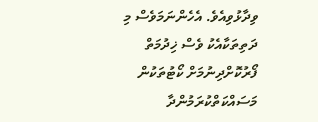ވިދާޅުވިއެވެ. އެހެންނަމަވެސް މި ދަތިތަކާއެކު ވެސް ޚިދުމަތް ފޯރުކޮށްދިނުމަށް ކޯޓުތަކުން މަސައްކަތްކުރަމުންދާ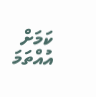ކަމަށް އުއްތަމަ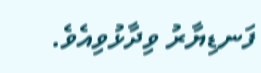ފަނޑިޔާރު ވިދާޅުވިއެވެ.